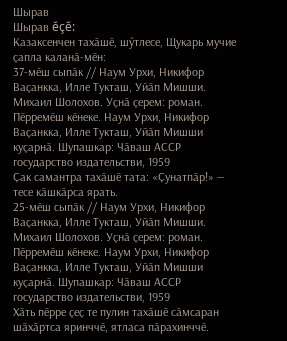Шырав
Шырав ĕçĕ:
Казаксенчен тахӑшӗ, шӳтлесе, Щукарь мучие ҫапла каланӑ-мӗн:
37-мӗш сыпӑк // Наум Урхи, Никифор Ваҫанкка, Илле Тукташ, Уйӑп Мишши. Михаил Шолохов. Уҫнӑ ҫерем: роман. Пӗрремӗш кӗнеке. Наум Урхи, Никифор Ваҫанкка, Илле Тукташ, Уйӑп Мишши куҫарнӑ. Шупашкар: Чӑваш АССР государство издательстви, 1959
Ҫак самантра тахӑшӗ тата: «Ҫунатпӑр!» — тесе кӑшкӑрса ярать.
25-мӗш сыпӑк // Наум Урхи, Никифор Ваҫанкка, Илле Тукташ, Уйӑп Мишши. Михаил Шолохов. Уҫнӑ ҫерем: роман. Пӗрремӗш кӗнеке. Наум Урхи, Никифор Ваҫанкка, Илле Тукташ, Уйӑп Мишши куҫарнӑ. Шупашкар: Чӑваш АССР государство издательстви, 1959
Хӑть пӗрре ҫеҫ те пулин тахӑшӗ сӑмсаран шӑхӑртса яринччӗ, ятласа пӑрахинччӗ.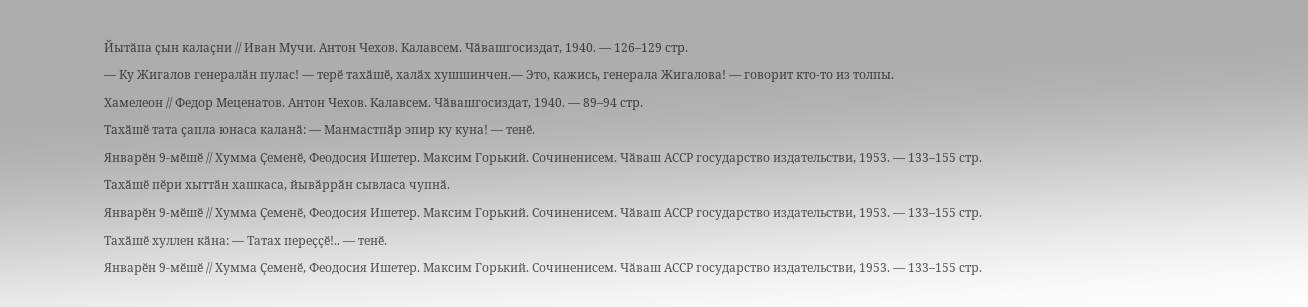Йытӑпа ҫын калаҫни // Иван Мучи. Антон Чехов. Калавсем. Чӑвашгосиздат, 1940. — 126–129 стр.
— Ку Жигалов генералӑн пулас! — терӗ тахӑшӗ, халӑх хушшинчен.— Это, кажись, генерала Жигалова! — говорит кто-то из толпы.
Хамелеон // Федор Меценатов. Антон Чехов. Калавсем. Чӑвашгосиздат, 1940. — 89–94 стр.
Тахӑшӗ тата ҫапла юнаса каланӑ: — Манмастпӑр эпир ку куна! — тенӗ.
Январӗн 9-мӗшӗ // Хумма Ҫеменӗ, Феодосия Ишетер. Максим Горький. Сочиненисем. Чӑваш АССР государство издательстви, 1953. — 133–155 стр.
Тахӑшӗ пӗри хыттӑн хашкаса, йывӑррӑн сывласа чупнӑ.
Январӗн 9-мӗшӗ // Хумма Ҫеменӗ, Феодосия Ишетер. Максим Горький. Сочиненисем. Чӑваш АССР государство издательстви, 1953. — 133–155 стр.
Тахӑшӗ хуллен кӑна: — Татах переҫҫӗ!.. — тенӗ.
Январӗн 9-мӗшӗ // Хумма Ҫеменӗ, Феодосия Ишетер. Максим Горький. Сочиненисем. Чӑваш АССР государство издательстви, 1953. — 133–155 стр.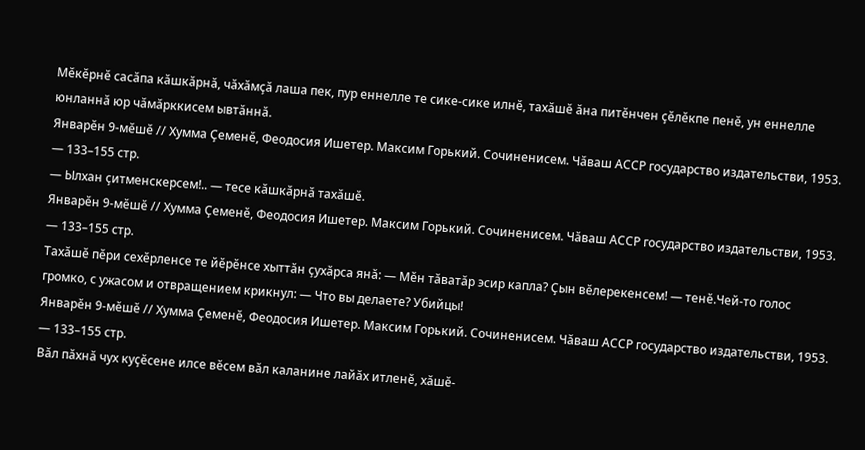Мӗкӗрнӗ сасӑпа кӑшкӑрнӑ, чӑхӑмҫӑ лаша пек, пур еннелле те сике-сике илнӗ, тахӑшӗ ӑна питӗнчен ҫӗлӗкпе пенӗ, ун еннелле юнланнӑ юр чӑмӑрккисем ывтӑннӑ.
Январӗн 9-мӗшӗ // Хумма Ҫеменӗ, Феодосия Ишетер. Максим Горький. Сочиненисем. Чӑваш АССР государство издательстви, 1953. — 133–155 стр.
— Ылхан ҫитменскерсем!.. — тесе кӑшкӑрнӑ тахӑшӗ.
Январӗн 9-мӗшӗ // Хумма Ҫеменӗ, Феодосия Ишетер. Максим Горький. Сочиненисем. Чӑваш АССР государство издательстви, 1953. — 133–155 стр.
Тахӑшӗ пӗри сехӗрленсе те йӗрӗнсе хыттӑн ҫухӑрса янӑ: — Мӗн тӑватӑр эсир капла? Ҫын вӗлерекенсем! — тенӗ.Чей-то голос громко, с ужасом и отвращением крикнул: — Что вы делаете? Убийцы!
Январӗн 9-мӗшӗ // Хумма Ҫеменӗ, Феодосия Ишетер. Максим Горький. Сочиненисем. Чӑваш АССР государство издательстви, 1953. — 133–155 стр.
Вӑл пӑхнӑ чух куҫӗсене илсе вӗсем вӑл каланине лайӑх итленӗ, хӑшӗ-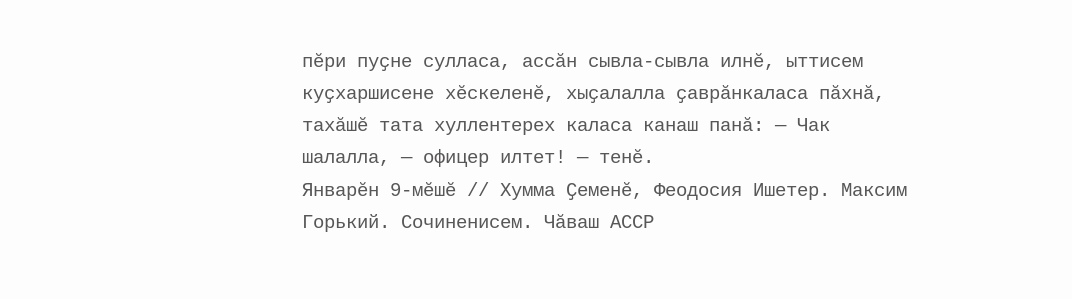пӗри пуҫне сулласа, ассӑн сывла-сывла илнӗ, ыттисем куҫхаршисене хӗскеленӗ, хыҫалалла ҫаврӑнкаласа пӑхнӑ, тахӑшӗ тата хуллентерех каласа канаш панӑ: — Чак шалалла, — офицер илтет! — тенӗ.
Январӗн 9-мӗшӗ // Хумма Ҫеменӗ, Феодосия Ишетер. Максим Горький. Сочиненисем. Чӑваш АССР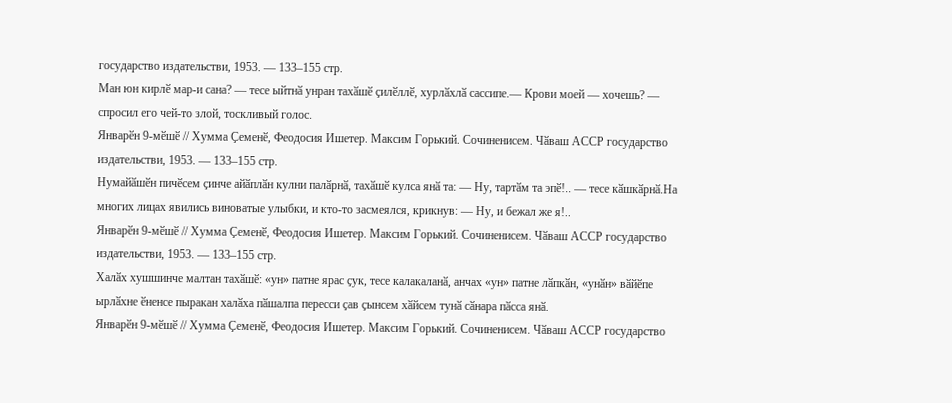государство издательстви, 1953. — 133–155 стр.
Ман юн кирлӗ мар-и сана? — тесе ыйтнӑ унран тахӑшӗ ҫилӗллӗ, хурлӑхлӑ сассипе.— Крови моей — хочешь? — спросил его чей-то злой, тоскливый голос.
Январӗн 9-мӗшӗ // Хумма Ҫеменӗ, Феодосия Ишетер. Максим Горький. Сочиненисем. Чӑваш АССР государство издательстви, 1953. — 133–155 стр.
Нумайӑшӗн пичӗсем ҫинче айӑплӑн кулни палӑрнӑ, тахӑшӗ кулса янӑ та: — Ну, тартӑм та эпӗ!.. — тесе кӑшкӑрнӑ.На многих лицах явились виноватые улыбки, и кто-то засмеялся, крикнув: — Ну, и бежал же я!..
Январӗн 9-мӗшӗ // Хумма Ҫеменӗ, Феодосия Ишетер. Максим Горький. Сочиненисем. Чӑваш АССР государство издательстви, 1953. — 133–155 стр.
Халӑх хушшинче малтан тахӑшӗ: «ун» патне ярас ҫук, тесе калакаланӑ, анчах «ун» патне лӑпкӑн, «унӑн» вӑйӗпе ырлӑхне ӗненсе пыракан халӑха пӑшалпа пересси ҫав ҫынсем хӑйсем тунӑ сӑнара пӑсса янӑ.
Январӗн 9-мӗшӗ // Хумма Ҫеменӗ, Феодосия Ишетер. Максим Горький. Сочиненисем. Чӑваш АССР государство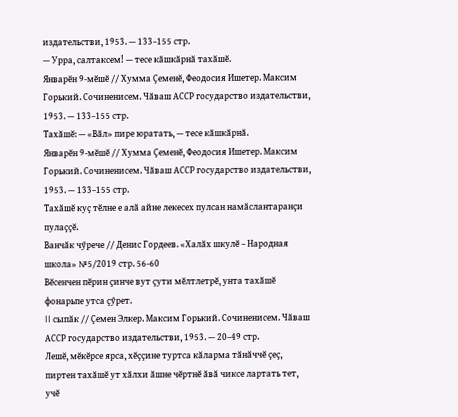издательстви, 1953. — 133–155 стр.
— Урра, салтаксем! — тесе кӑшкӑрнӑ тахӑшӗ.
Январӗн 9-мӗшӗ // Хумма Ҫеменӗ, Феодосия Ишетер. Максим Горький. Сочиненисем. Чӑваш АССР государство издательстви, 1953. — 133–155 стр.
Тахӑшӗ: — «Вӑл» пире юратать, — тесе кӑшкӑрнӑ.
Январӗн 9-мӗшӗ // Хумма Ҫеменӗ, Феодосия Ишетер. Максим Горький. Сочиненисем. Чӑваш АССР государство издательстви, 1953. — 133–155 стр.
Тахӑшӗ куҫ тӗлне е алӑ айне лекесех пулсан намӑслантаранҫи пулаҫҫӗ.
Ванчӑк чӳрече // Денис Гордеев. «Халӑх шкулӗ – Народная школа» №5/2019 стр. 56-60
Вӗсенчен пӗрин ҫинче вут ҫути мӗлтлетрӗ, унта тахӑшӗ фонарьпе утса ҫӳрет.
II сыпӑк // Ҫемен Элкер. Максим Горький. Сочиненисем. Чӑваш АССР государство издательстви, 1953. — 20–49 стр.
Лешӗ, мӗкӗрсе ярса, хӗҫҫине туртса кӑларма тӑнӑччӗ ҫеҫ, пиртен тахӑшӗ ут хӑлхи ӑшне чӗртнӗ ӑвӑ чиксе лартать тет, учӗ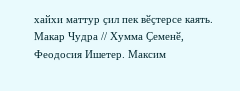хайхи маттур ҫил пек вӗҫтерсе каять.
Макар Чудра // Хумма Ҫеменӗ, Феодосия Ишетер. Максим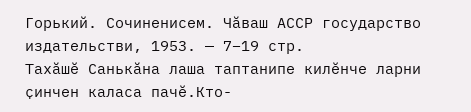Горький. Сочиненисем. Чӑваш АССР государство издательстви, 1953. — 7–19 стр.
Тахӑшӗ Санькӑна лаша таптанипе килӗнче ларни ҫинчен каласа пачӗ.Кто-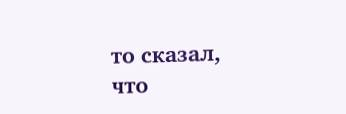то сказал, что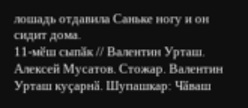лошадь отдавила Саньке ногу и он сидит дома.
11-мӗш сыпӑк // Валентин Урташ. Алексей Мусатов. Стожар. Валентин Урташ куҫарнӑ. Шупашкар: Чӑваш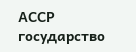АССР государство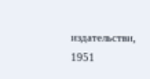издательстви, 1951